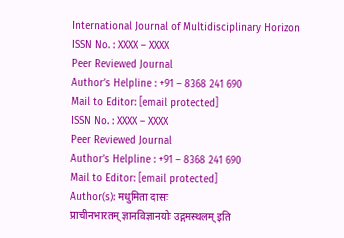International Journal of Multidisciplinary Horizon
ISSN No. : XXXX – XXXX
Peer Reviewed Journal
Author’s Helpline : +91 – 8368 241 690
Mail to Editor: [email protected]
ISSN No. : XXXX – XXXX
Peer Reviewed Journal
Author’s Helpline : +91 – 8368 241 690
Mail to Editor: [email protected]
Author(s): मधुमिता दासः
प्राचीनभारतम् ज्ञानविज्ञानयोः उद्गमस्थलम् इति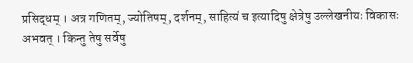प्रसिद्धम् । अत्र गणितम्, ज्योतिषम्, दर्शनम्, साहित्यं च इत्यादिषु क्षेत्रेषु उल्लेखनीयः विकासः अभवत् । किन्तु तेषु सर्वेषु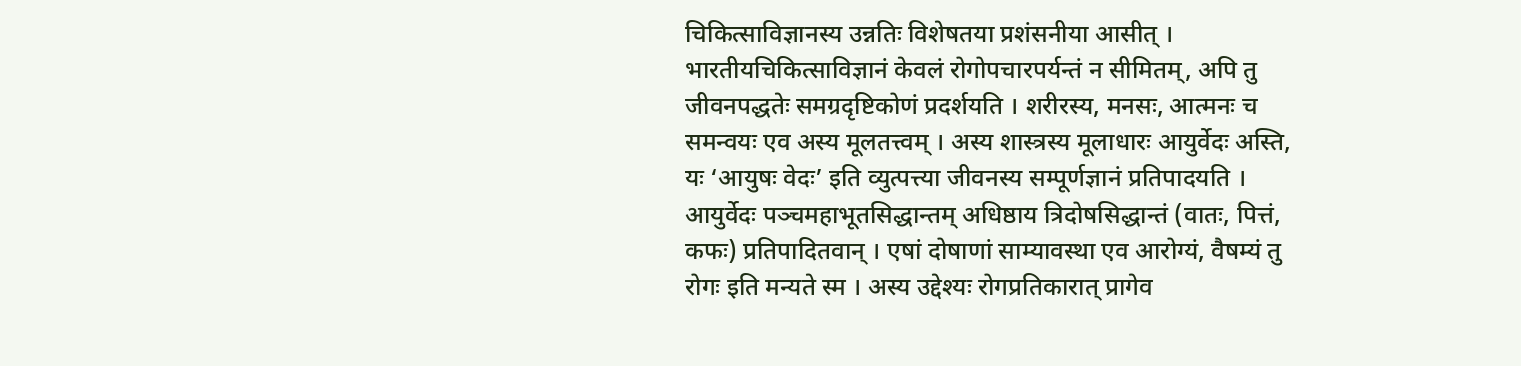चिकित्साविज्ञानस्य उन्नतिः विशेषतया प्रशंसनीया आसीत् । भारतीयचिकित्साविज्ञानं केवलं रोगोपचारपर्यन्तं न सीमितम्, अपि तु जीवनपद्धतेः समग्रदृष्टिकोणं प्रदर्शयति । शरीरस्य, मनसः, आत्मनः च समन्वयः एव अस्य मूलतत्त्वम् । अस्य शास्त्रस्य मूलाधारः आयुर्वेदः अस्ति, यः ‘आयुषः वेदः’ इति व्युत्पत्त्या जीवनस्य सम्पूर्णज्ञानं प्रतिपादयति । आयुर्वेदः पञ्चमहाभूतसिद्धान्तम् अधिष्ठाय त्रिदोषसिद्धान्तं (वातः, पित्तं, कफः) प्रतिपादितवान् । एषां दोषाणां साम्यावस्था एव आरोग्यं, वैषम्यं तु रोगः इति मन्यते स्म । अस्य उद्देश्यः रोगप्रतिकारात् प्रागेव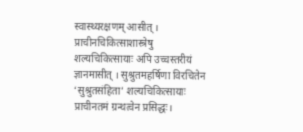स्वास्थ्यरक्षणम् आसीत् ।
प्राचीनचिकित्साशास्त्रेषु शल्यचिकित्सायाः अपि उच्चस्तरीयं ज्ञानमासीत् । सुश्रुतमहर्षिणा विरचितेन ‘सुश्रुतसंहिता’ शल्यचिकित्सायाः प्राचीनतमं ग्रन्थत्वेन प्रसिद्धः।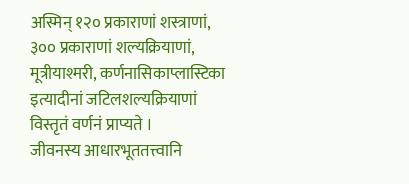अस्मिन् १२० प्रकाराणां शस्त्राणां, ३०० प्रकाराणां शल्यक्रियाणां, मूत्रीयाश्मरी, कर्णनासिकाप्लास्टिका इत्यादीनां जटिलशल्यक्रियाणां विस्तृतं वर्णनं प्राप्यते ।
जीवनस्य आधारभूततत्त्वानि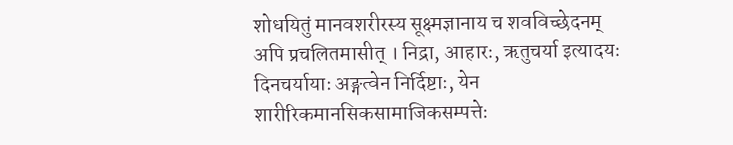शोधयितुं मानवशरीरस्य सूक्ष्मज्ञानाय च शवविच्छेदनम् अपि प्रचलितमासीत् । निद्रा, आहारः, ऋतुचर्या इत्यादयः दिनचर्यायाः अङ्गत्वेन निर्दिष्टाः, येन शारीरिकमानसिकसामाजिकसम्पत्तेः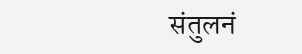संतुलनं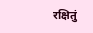रक्षितुं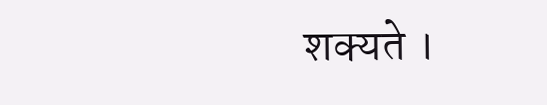शक्यते ।